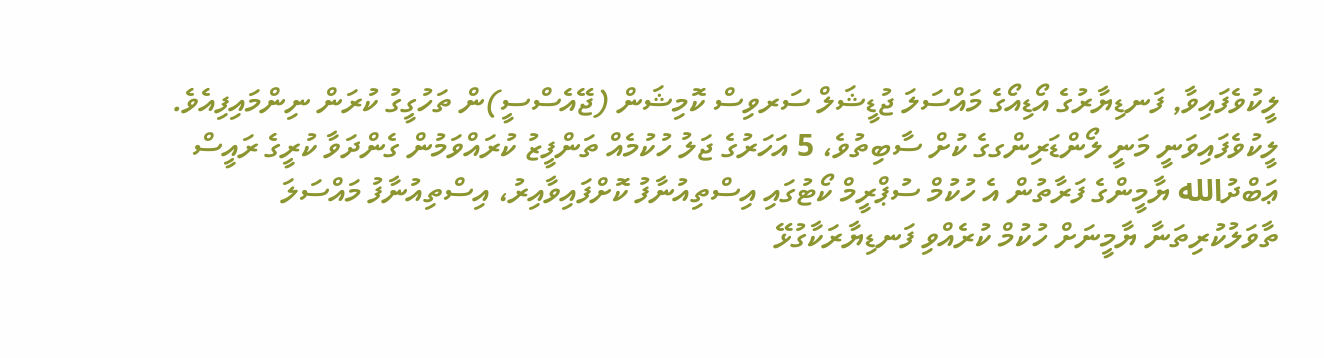ލީކުވެފައިވާ, ފަނޑިޔާރުގެ އޯޑިއޯގެ މައްސަލަ ޖުޑީޝަލް ސަރވިސް ކޮމިޝަން (ޖޭއެސްސީ)ން ތަހުގީގު ކުރަން ނިންމައިފިއެވެ.
ލީކުވެފައިވަނީ މަނީ ލޯންޑަރިންގގެ ކުށް ސާބިތުވެ، 5 އަހަރުގެ ޖަލު ހުކުމެއް ތަންފީޒު ކުރައްވަމުން ގެންދަވާ ކުރީގެ ރައީސް ޢަބްދުالله ޔާމީންގެ ފަރާތުން އެ ހުކުމް ސުޕްރީމް ކޯޓުގައި އިސްތިއުނާފު ކޮށްފައިވާއިރު، އިސްތިއުނާފު މައްސަލަ ތާވަލުކުރިތަނާ ޔާމީނަށް ހުކުމް ކުރެއްވި ފަނޑިޔާރަކާގުޅޭ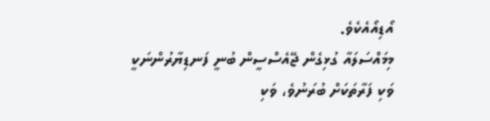އޯޑިއޯއެކެވެ.
މިމައްސަލައާ ގުޅިގެން ޖޭއެސްސީން ބުނީ ފަނޑިޔާރުންނަކީ ވަކި ފަރާތަކަށް ބުރަނުވެ، ވަކި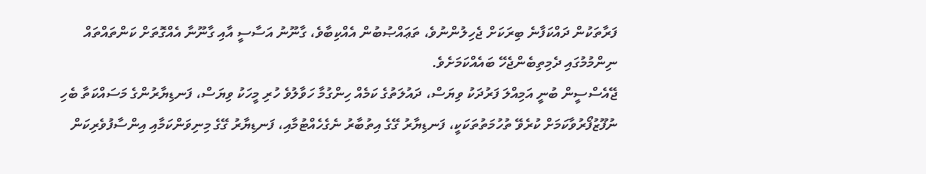ފަރާތަކުން ދައްކަފާނެ ބިރަކަށް ޖެހިލުންނުވެ، ތަޢައްޞުބުން އެއްކިބާވެ، ގާނޫނު އަސާސީ އާއި ގާނޫނާ އެއްގޮތަށް ކަންތައްތައް ނިންމުމުގައި ދެމިތިބެންޖެހޭ ބައެއްކަމަށެވެ.
ޖޭއެސްސީން ބުނީ އަމިއްލަ ފަރުދަކު ވިޔަސް، ދައުލަތުގެ ކަމެއް ހިންގުމާ ހަވާލުވެ ހުރި މީހަކު ވިޔަސް، ފަނޑިޔާރުންގެ މަސައްކަތާ ބެހި ނުފޫޒުފޯރުވާކަމަށް ކުރެވޭ ތުހުމަތުތަކަކީ، ފަނޑިޔާރު ގޭގެ އިތުބާރު ނެގެހެއްޓުމާއި، ފަނޑިޔާރު ގޭގެ މިނިވަންކަމާއި އިންސާފުވެރިކަން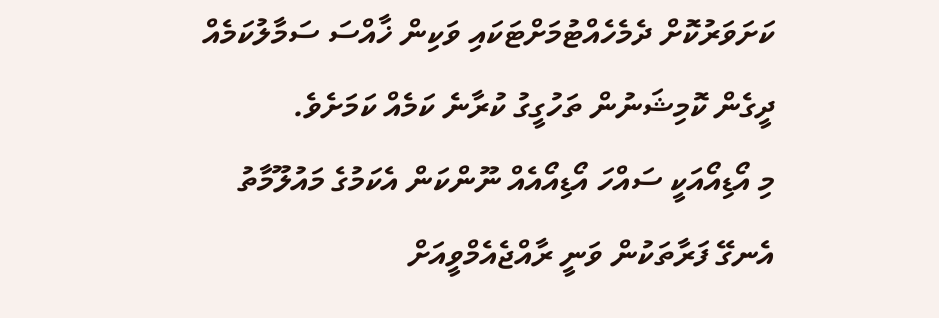ކަށަވަރުކޮށް ދެމެހެއްޓުމަށްޓަކައި ވަކިން ޚާއްސަ ސަމާލުކަމެއް ދީގެން ކޮމިޝަނުން ތަހުގީގު ކުރާނެ ކަމެއް ކަމަށެވެ.
މި އޯޑިއޯއަކީ ސައްހަ އޯޑިއޯއެއް ނޫންކަން އެކަމުގެ މައުލޫމާތު އެނގޭ ފަރާތަކުން ވަނީ ރާއްޖެއެމްވީއަށް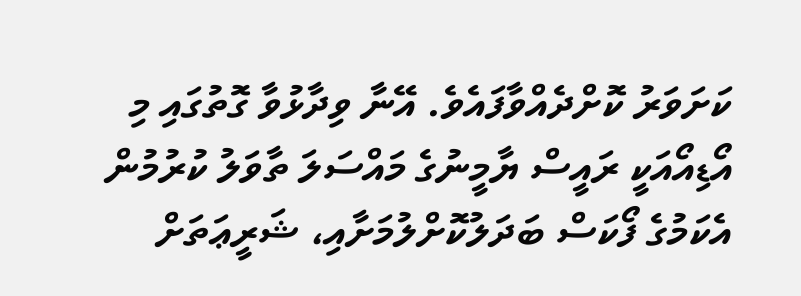ކަށަވަރު ކޮށްދެއްވާފައެވެ. އޭނާ ވިދާޅުވާ ގޮތުގައި މި އޯޑިއޯއަކީ ރައީސް ޔާމީނުގެ މައްސަލަ ތާވަލު ކުރުމުން އެކަމުގެ ފޯކަސް ބަދަލުކޮށްލުމަށާއި، ޝަރީޢަތަށް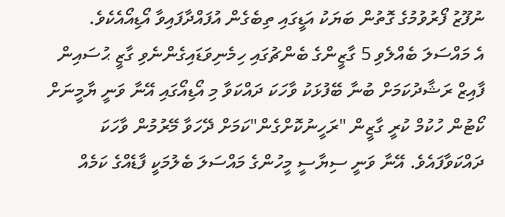ނުފޫޒު ފޯރުވުމުގެ ގޮތުން ބަޔަކު އަޑީގައި ތިބެގެން އުފައްދާފައިވާ އޯޑިއޯއެކެވެ.
އެ މައްސަލަ ބެއްލެވި 5 ގާޒީންގެ ބެންޗުގައި ހިމެނިވަޑައިގެންނެވި ގާޒީ ޙުސައިން ފާއިޒް ރަޝާދުކަމަށް ބުނާ ބޭފުޅަކު ވާހަކަ ދައްކަވާ މި އޯޑިއޯގައި އޭނާ ވަނީ ޔާމީނަށް ކޯޓުން ހުކުމް ކުރީ ގާޒީން "ރަހީނުކޮށްގެން"ކަމަށް ދޭހަވާ މޭރުމުން ވާހަކަ ދައްކަވާފައެވެ. އޭނާ ވަނީ ސިޔާސީ މީހުންގެ މައްސަލަ ބެލުމަކީ ފާޑެއްގެ ކަމެއް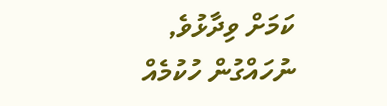ކަމަށް ވިދާޅުވެ, ނުހައްގުން ހުކުމެއް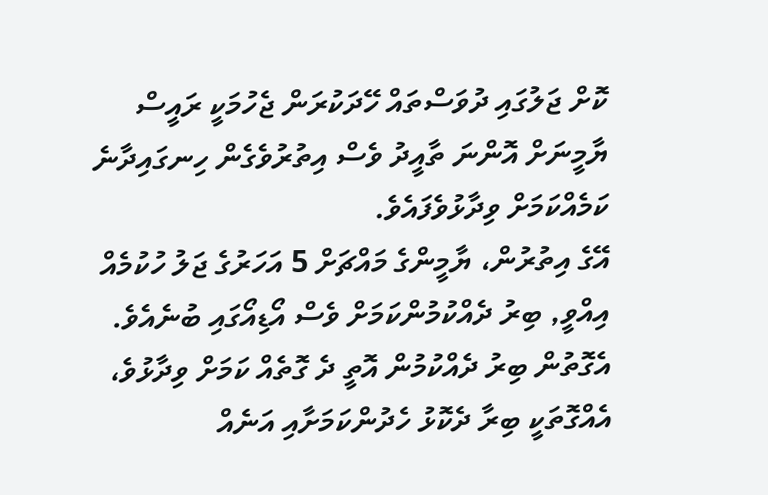ކޮށް ޖަލުގައި ދުވަސްތައް ހޭދަކުރަން ޖެހުމަކީ ރައީސް ޔާމީނަށް އޮންނަ ތާއީދު ވެސް އިތުރުވެގެން ހިނގައިދާނެ ކަމެއްކަމަށް ވިދާޅުވެފައެވެ.
އޭގެ އިތުރުން، ޔާމީންގެ މައްޗަށް 5 އަހަރުގެ ޖަލު ހުކުމެއް އިއްވީ, ބިރު ދެއްކުމުންކަމަށް ވެސް އޯޑިއޯގައި ބުނެއެވެ. އެގޮތުން ބިރު ދެއްކުމުން އޮތީ ދެ ގޮތެއް ކަމަށް ވިދާޅުވެ، އެއްގޮތަކީ ބިރާ ދެކޮޅު ހެދުންކަމަށާއި އަނެއް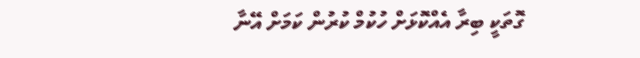ގޮތަކީ ބިރާ އެއްކޮޅަށް ހުކުމް ކުރުން ކަމަށް އޭނާ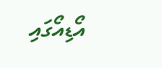އޯޑިއޯގައި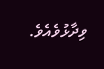ވިދާޅުވެއެވެ.